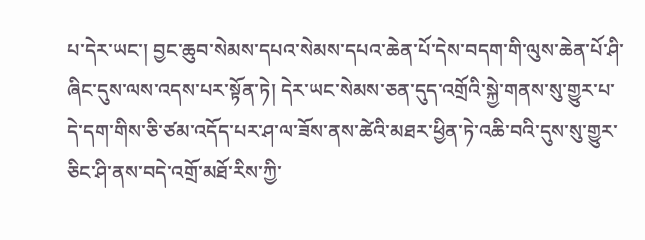པ་དེར་ཡང་། བྱང་ཆུབ་སེམས་དཔའ་སེམས་དཔའ་ཆེན་པོ་དེས་བདག་གི་ལུས་ཆེན་པོ་ཤི་ཞིང་དུས་ལས་འདས་པར་སྟོན་ཏེ། དེར་ཡང་སེམས་ཅན་དུད་འགྲོའི་སྐྱེ་གནས་སུ་གྱུར་པ་དེ་དག་གིས་ཅི་ཙམ་འདོད་པར་ཤ་ལ་ཟོས་ནས་ཚེའི་མཐར་ཕྱིན་ཏེ་འཆི་བའི་དུས་སུ་གྱུར་ཅིང་ཤི་ནས་བདེ་འགྲོ་མཐོ་རིས་ཀྱི་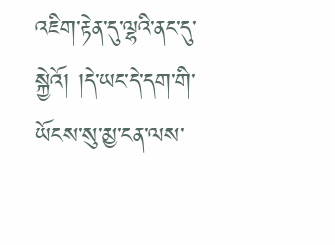འཇིག་རྟེན་དུ་ལྷའི་ནང་དུ་སྐྱེའོ། །དེ་ཡང་དེ་དག་གི་ཡོངས་སུ་མྱ་ངན་ལས་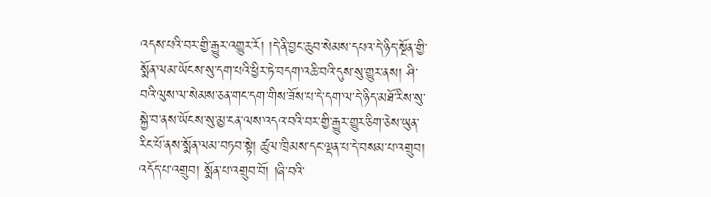འདས་པའི་བར་གྱི་རྒྱུར་འགྱུར་རོ། །དེ་ནི་བྱང་ཆུབ་སེམས་དཔའ་དེ་ཉིད་སྔོན་གྱི་སྨོན་ལམ་ཡོངས་སུ་དག་པའི་ཕྱིར་ཏེ་བདག་འཆི་བའི་དུས་སུ་གྱུར་ནས། ཤི་བའི་ལུས་ལ་སེམས་ཅན་གང་དག་གིས་ཟོས་པ་དེ་དག་ལ་དེ་ཉིད་མཐོ་རིས་སུ་སྐྱེ་བ་ནས་ཡོངས་སུ་མྱ་ངན་ལས་འདའ་བའི་བར་གྱི་རྒྱུར་གྱུར་ཅིག་ཅེས་ཡུན་རིང་པོ་ནས་སྨོན་ལམ་བཏབ་སྟེ། ཚུལ་ཁྲིམས་དང་ལྡན་པ་དེ་བསམ་པ་འགྲུབ། འདོད་པ་འགྲུབ། སྨོན་པ་འགྲུབ་བོ། །ཞི་བའི་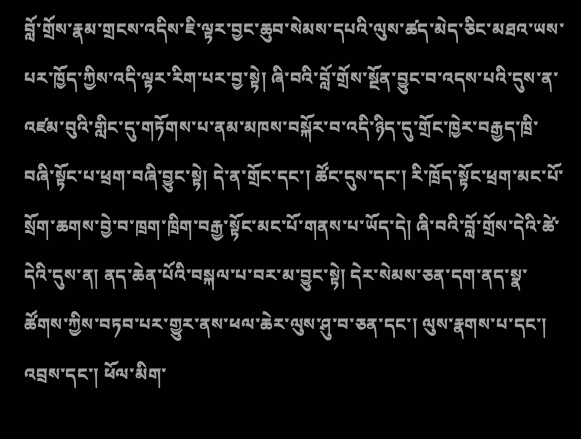བློ་གྲོས་རྣམ་གྲངས་འདིས་ཇི་ལྟར་བྱང་ཆུབ་སེམས་དཔའི་ལུས་ཚད་མེད་ཅིང་མཐའ་ཡས་པར་ཁྱོད་ཀྱིས་འདི་ལྟར་རིག་པར་བྱ་སྟེ། ཞི་བའི་བློ་གྲོས་སྔོན་བྱུང་བ་འདས་པའི་དུས་ན་འཛམ་བུའི་གླིང་དུ་གཏོགས་པ་ནམ་མཁས་བསྐོར་བ་འདི་ཉིད་དུ་གྲོང་ཁྱེར་བརྒྱད་ཁྲི་བཞི་སྟོང་པ་ཕྲག་བཞི་བྱུང་སྟེ། དེ་ན་གྲོང་དང་། ཚོང་དུས་དང་། རི་ཁྲོད་སྟོང་ཕྲག་མང་པོ་སྲོག་ཆགས་བྱེ་བ་ཁྲག་ཁྲིག་བརྒྱ་སྟོང་མང་པོ་གནས་པ་ཡོད་དེ། ཞི་བའི་བློ་གྲོས་དེའི་ཚེ་དེའི་དུས་ན། ནད་ཆེན་པོའི་བསྐལ་པ་བར་མ་བྱུང་སྟེ། དེར་སེམས་ཅན་དག་ནད་སྣ་ཚོགས་ཀྱིས་བཏབ་པར་གྱུར་ནས་ཕལ་ཆེར་ལུས་ཤུ་བ་ཅན་དང་། ལུས་རྣགས་པ་དང་། འབྲས་དང་། ཕོལ་མིག་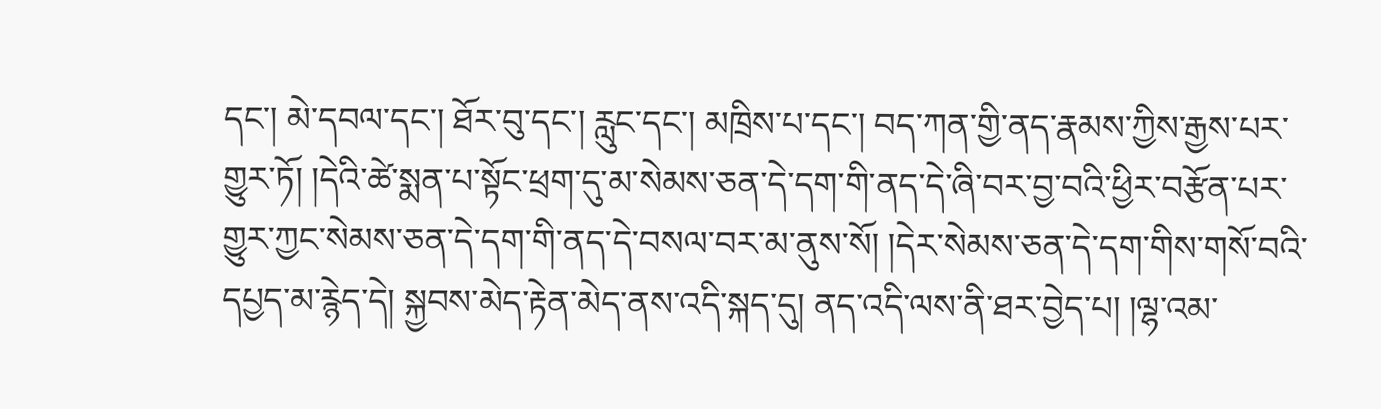དང་། མེ་དབལ་དང་། ཐོར་བུ་དང་། རླུང་དང་། མཁྲིས་པ་དང་། བད་ཀན་གྱི་ནད་རྣམས་ཀྱིས་རྒྱས་པར་གྱུར་ཏོ། །དེའི་ཚེ་སྨན་པ་སྟོང་ཕྲག་དུ་མ་སེམས་ཅན་དེ་དག་གི་ནད་དེ་ཞི་བར་བྱ་བའི་ཕྱིར་བརྩོན་པར་གྱུར་ཀྱང་སེམས་ཅན་དེ་དག་གི་ནད་དེ་བསལ་བར་མ་ནུས་སོ། །དེར་སེམས་ཅན་དེ་དག་གིས་གསོ་བའི་དཔྱད་མ་རྙེད་དེ། སྐྱབས་མེད་རྟེན་མེད་ནས་འདི་སྐད་དུ། ནད་འདི་ལས་ནི་ཐར་བྱེད་པ། །ལྷ་འམ་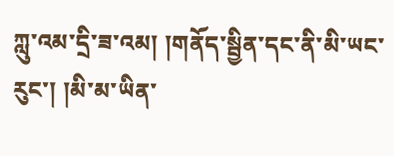ཀླུ་འམ་དྲི་ཟ་འམ། །གནོད་སྦྱིན་དང་ནི་མི་ཡང་རུང་། །མི་མ་ཡིན་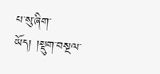པ་སུ་ཞིག་ཡོད། །སྡུག་བསྔལ་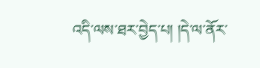འདི་ལས་ཐར་བྱེད་པ། །དེ་ལ་ནོར་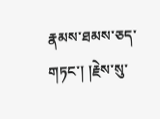རྣམས་ཐམས་ཅད་གཏང་། །རྗེས་སུ་